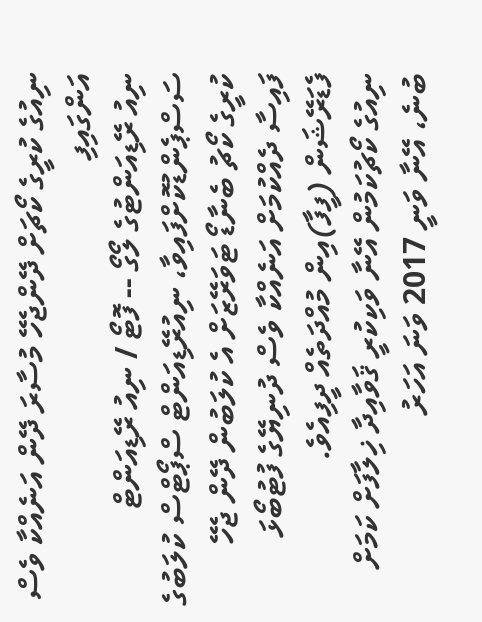ނިއުގެ ކުރީގެ ކޯޗަށް ދޭންޖެހޭ މުސާރަ ދޭން އަނެއްކާ ވެސް އަންގައިފި
ނިއު ރޭޑިއަންޓުގެ ލޯގޯ -- ފޮޓޯ / ނިއު ރޭޑިއަންޓް
ސަސްޕެންޑުކޮށްފައިވާ، ނިއުރޭޑިއަންޓް ސްޕޯޓްސް ކުލަބުގެ ކުރީގެ ކޯޗު ބެނާޑޯ ޓަވަރޭޒަށް އެ ކުލަބުން ދޭން ޖެހޭ ފައިސާ ދެއްކުމަށް އަނެއްކާ ވެސް ދުނިޔޭގެ ފުޓުބޯޅަ ފެޑަރޭޝަން (ފީފާ)އިން މުއްދަތެއް ދީފިއެވެ.
ނިއުގެ ކޯޗުކަމުން އޭނާ ވަކިކުރީ ޤަވާއިދާ ޚިލާފަށް ކަމަށް ބުނެ، އޭނާ ވަނީ 2017 ވަނަ އަހަރު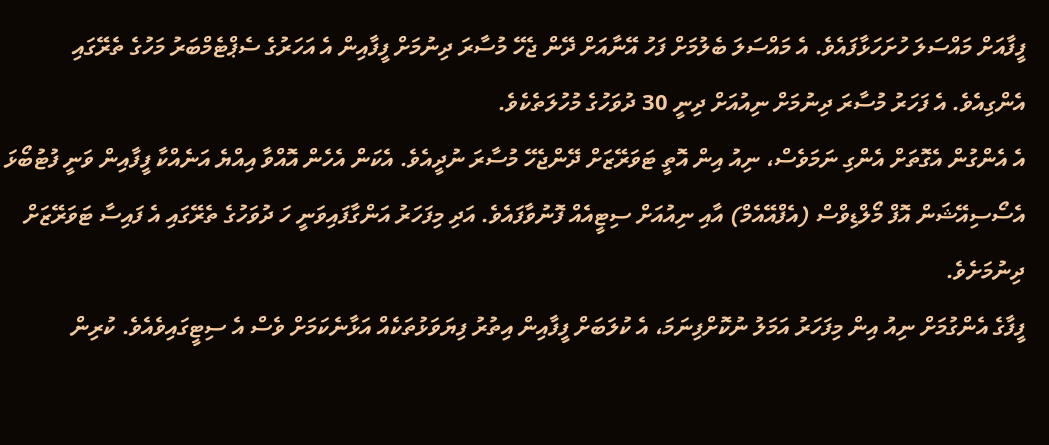ފީފާއަށް މައްސަލަ ހުށަހަޅާފައެވެ. އެ މައްސަލަ ބެލުމަށް ފަހު އޭނާއަށް ދޭން ޖެހޭ މުސާރަ ދިނުމަށް ފީފާއިން އެ އަހަރުގެ ސެޕްޓެމްބަރު މަހުގެ ތެރޭގައި އެންގިއެވެ. އެ ފަހަރު މުސާރަ ދިނުމަށް ނިއުއަށް ދިނީ 30 ދުވަހުގެ މުހުލަތެކެވެ.
އެ އެންގުން އެގޮތަށް އެންގި ނަމަވެސް، ނިއު އިން އޮތީ ޓަވަރޭޒަށް ދޭންޖެހޭ މުސާރަ ނުދީއެވެ. އެކަން އެހެން އޮއްވާ އިއްޔެ އަނެއްކާ ފީފާއިން ވަނީ ފުޓުބޯޅަ އެސޯސިއޭޝަން އޮފް މޯލްޑިވްސް (އެފްއޭއެމް) އާއި ނިއުއަށް ސިޓީއެއް ފޮނުވާފައެވެ. އަދި މިފަހަރު އަންގާފައިވަނީ ހަ ދުވަހުގެ ތެރޭގައި އެ ފައިސާ ޓަވަރޭޒަށް ދިނުމަށެވެ.
ފީފާގެ އެންގުމަށް ނިއު އިން މިފަހަރު އަމަލު ނުކޮށްފިނަމަ، އެ ކުލަބަށް ފީފާއިން އިތުރު ފިޔަވަޅުތަކެއް އަޅާނެކަމަށް ވެސް އެ ސިޓީގައިވެއެވެ. ކުރިން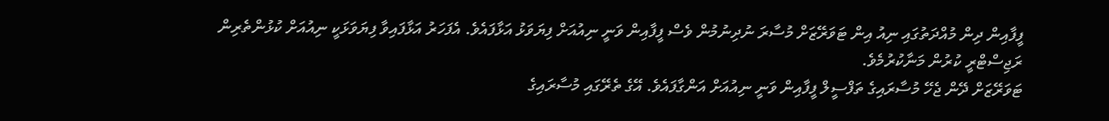ފީފާއިން ދިން މުއްދަތުގައި ނިއު އިން ޓަވަރޭޒަށް މުސާރަ ނުދިނުމުން ވެސް ފީފާއިން ވަނީ ނިއުއަށް ފިޔަވަޅު އަޅާފައެވެ. އެފަހަރު އަޅާފައިވާ ފިޔަވަޅަކީ ނިއުއަށް ކުޅުންތެރިން ރަޖިސްޓްރީ ކުރުން މަނާކުރުމެވެ.
ޓަވަރޭޒަށް ދޭން ޖެހޭ މުސާރައިގެ ތަފްސީލް ފީފާއިން ވަނީ ނިއުއަށް އަންގާފައެވެ. އޭގެ ތެރޭގައި މުސާރައިގެ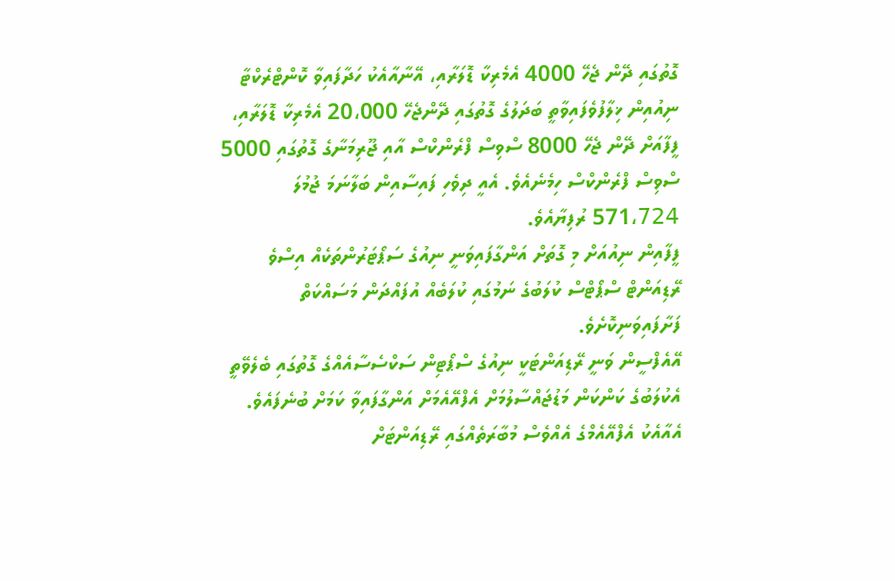ގޮތުގައި ދޭން ޖެހޭ 4000 އެމެރިކާ ޑޮލަރާއި، އޭނާއާއެކު ހަދާފައިވާ ކޮންޓްރެކްޓާ ނިއުއިން ޚިލާފުވެފައިވާތީ ބަދަލުގެ ގޮތުގައި ދޭންޖެހޭ 20،000 އެމެރިކާ ޑޮލަރާއި، ފީފާއަށް ދޭން ޖެހޭ 8000 ސްވިސް ފްރެންކްސް އާއި ޖޫރިމަނާގެ ގޮތުގައި 5000 ސްވިސް ފްރެންކްސް ހިމެނެއެވެ. އެއީ ދިވެހި ފައިސާއިން ބަލާނަމަ ޖުމުލަ 571،724 ރުފިޔާއެވެ.
ފީފާއިން ނިއުއަށް މި ގޮތަށް އަންގާފައިވަނީ ނިއުގެ ސަޕޯޓަރުންތަކެއް އިސްވެ ރޭޑިއަންޓް ސްޕޯޓްސް ކުލަބުގެ ނަމުގައި ކުލަބެއް އުފައްދަން މަސައްކަތް ފަށާފައިވަނިކޮށެވެ.
އޭއެފްސީން ވަނީ ރޭޑިއަންޓަކީ ނިއުގެ ސްޕޯޓިން ސަކްސެސާއެއްގެ ގޮތުގައި ބެލެވޭތީ އެކުލަބުގެ ކަންކަން މަޑުޖައްސާލުމަށް އެފްއޭއެމަށް އަންގާފައިވާ ކަމަށް ބުނެފައެވެ.
އެއާއެކު އެފްއޭއެމްގެ އެއްވެސް މުބާރަތެއްގައި ރޭޑިއަންޓަށް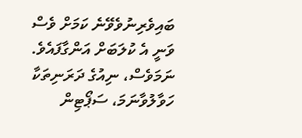ބައިވެރިނުވެވޭނެ ކަމަށް ވެސް ވަނީ އެ ކުލަބަށް އަންގާފައެވެ. ނަމަވެސް، ނިއުގެ ދަރަނިތަކާ ހަވާލުވާނަމަ، ސަޕޯޓިން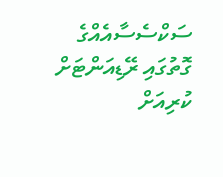ސަކްސެސާއެއްގެ ގޮތުގައި ރޭޑިއަންޓަށް ކުރިއަށް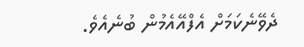ދެވޭނެކަމަށް އެފްއޭއެމުން ބުނެއެވެ.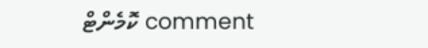comment ކޮމެންޓް